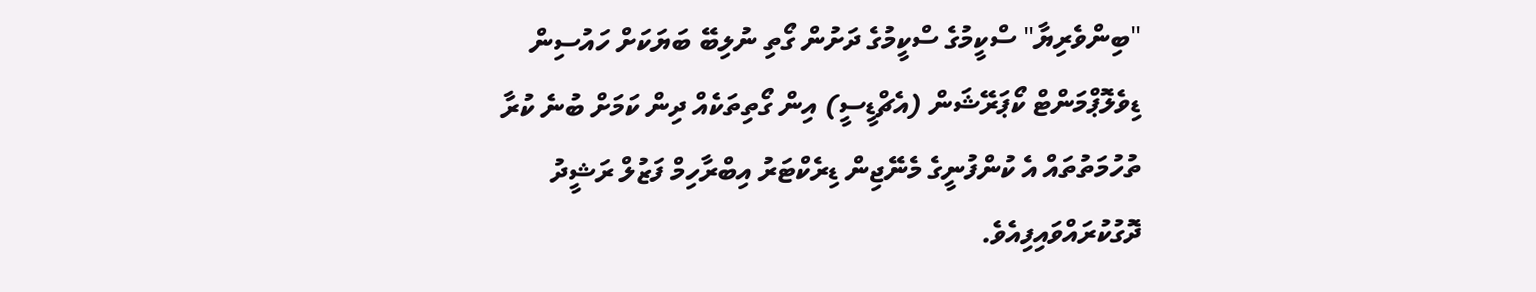"ބިންވެރިޔާ" ސްކީމުގެ ސްކީމުގެ ދަށުން ގޯތި ނުލިބޭ ބަޔަކަށް ހައުސިން ޑިވެލޮޕްމަންޓް ކޯޕަރޭޝަން (އެޗްޑީސީ) އިން ގޯތިތަކެއް ދިން ކަމަށް ބުނެ ކުރާ ތުހުމަތުތައް އެ ކުންފުނީގެ މެނޭޖިން ޑިރެކްޓަރު އިބްރާހިމް ފަޒުލް ރަޝީދު ދޮގުކުރައްވައިފިއެވެ.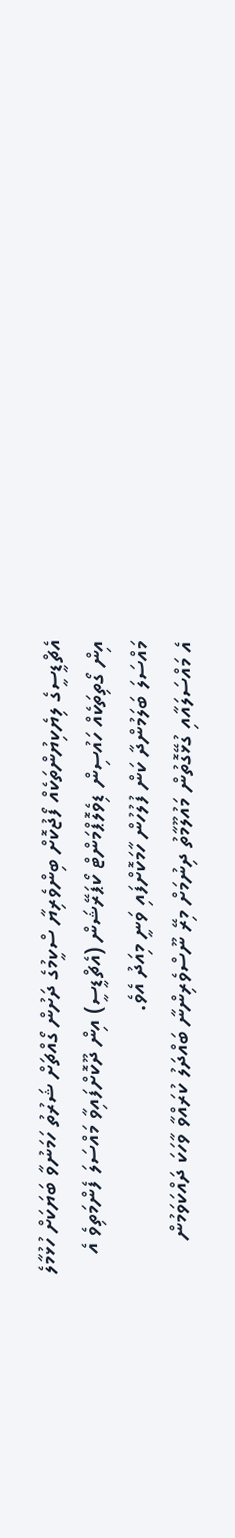އެޗްޑީސީގެ ލިޔެކިޔުންތަކެއް ފޯޖުކޮށް ބިންވެރިޔާ ސްކީމުގެ ދަށުން ގޯއްޗަށް ޝަރުތު ހަމަނުވާ ބަޔަކަށް ހުޅުމާލެ އިން ގޯތިތަކެއް ހައުސިން ޑިވެލޮޕްމަންޓް ކޯޕަރޭޝަން (އެޗްޑީސީ) އިން ދޫކޮށްފައިވާ މައްސަލަ ފެންމަތިވެ އެ މައްސަލަ ބަލަމުންދާ ކަން ފުލުހުން ހާމަކޮށްފައި ވަނީ މިއަދު އެވެ.
އެ މައްސަލައާއި ގުޅޭގޮތުން މައުލޫމާތު ދިނުމަށް މިރޭ ނޫސްވެރިންނާ ބައްދަލު ކުރައްވާ ވާހަކަ ދައްކަވަމުން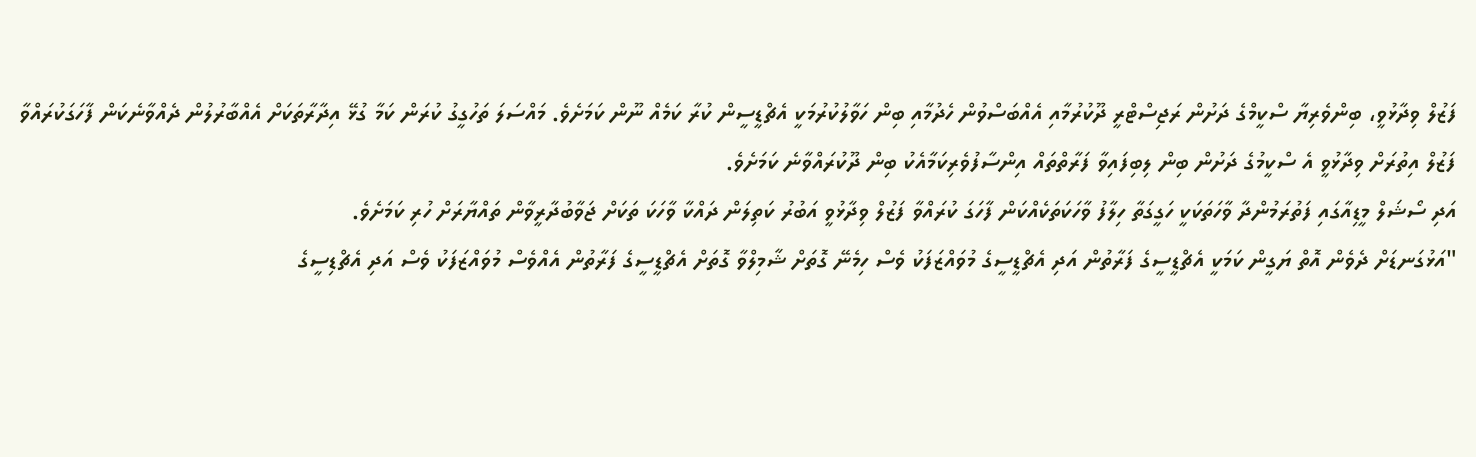ފަޒުލް ވިދާޅުވީ، ބިންވެރިޔާ ސްކީމްގެ ދަށުން ރަޖިސްޓްރީ ދޫކުރުމާއި އެއްބަސްވުން ހެދުމާއި ބިން ހަވާލުކުރުމަކީ އެޗްޑީސީން ކުރާ ކަމެއް ނޫން ކަމަށެވެ. މައްސަލަ ތަހުގީގު ކުރަން ކަމާ ގުޅޭ އިދާރާތަކަށް އެއްބާރުލުން ދެއްވާނެކަން ފާހަގަކުރައްވާ ފަޒުލް އިތުރަށް ވިދާޅުވީ އެ ސްކީމުގެ ދަށުން ބިން ލިބިފައިވާ ފަރާތްތައް އިންސާފުވެރިކަމާއެކު ބިން ދޫކުރައްވާނެ ކަމަށެވެ.
އަދި ސޯޝަލް މީޑިއާގައި ފަތުރަމުންދާ ވާހަތަކަކީ ހަގީގަތާ ހިލާފު ވާހަކަތަކެއްކަން ފާހަގަ ކުރައްވާ ފަޒުލް ވިދާޅުވީ އަބުރު ކަތިލަން ދައްކާ ވާހަކަ ތަކަށް ޖަވާބުދާރީވާން ތައްޔާރަށް ހުރި ކަމަށެވެ.
"އަޅުގަނޑަށް ދެވެން އޮތް ޔަގީން ކަމަކީ އެޗްޑީސީގެ ފަރާތުން އަދި އެޗްޑީސީގެ މުވައްޒަފަކު ވެސް ހިމެނޭ ގޮތަށް ޝާމިލްވާ ގޮތަށް އެޗްޑީސީގެ ފަރާތުން އެއްވެސް މުވައްޒަފަކު ވެސް އަދި އެޗްޑިސީގެ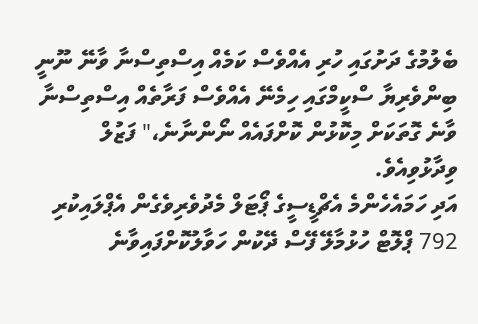ބެލުމުގެ ދަށުގައި ހުރި އެއްވެސް ކަމެއް އިސްތިސްނާ ވާނޭ ނޫނީ ބިންވެރިޔާ ސްކީމްގައި ހިމެނޭ އެއްވެސް ފަރާތެއް އިސްތިސްނާ ވާނެ ގޮތަކަށް މިކޮޅުން ކޮށްފައެއް ނޯންނާނެ،" ފަޒުލް ވިދާޅުވިއެވެ.
އަދި ހަމައެހެންމެ އެޗްޑީސީގެ ޕޯޓަލް މެދުވެރިވެގެން އެޕްލައިކުރި 792 ޕްލޮޓް ހުޅުމާލޭ ފޭސް ދޭކުން ހަވާލުކޮށްފައިވާނެ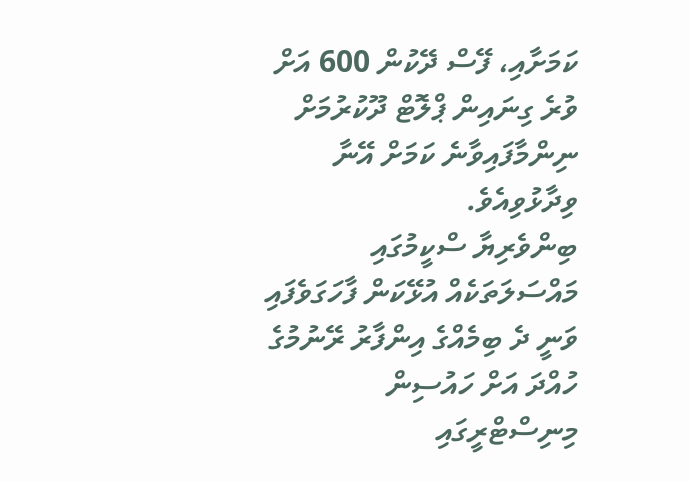ކަމަށާއި، ފޭސް ދޭކުން 600 އަށް ވުރެ ގިނައިން ޕްލޮޓް ދޫކުރުމަށް ނިންމާފައިވާނެ ކަމަށް އޭނާ ވިދާޅުވިއެވެ.
ބިންވެރިޔާ ސްކީމުގައި މައްސަލަތަކެއް އުޅޭކަން ފާހަގަވެފައި ވަނީ ދެ ބިމެއްގެ އިންފާރު ރޭނުމުގެ ހުއްދަ އަށް ހައުސިން މިނިސްޓްރީގައި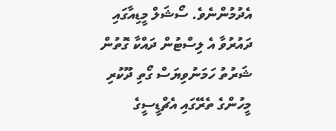އެދުމުންނެވެ. ސޯޝަލް މީޑިއާގައި ދައުރުވާ އެ ލިސްޓުން ދައްކާ ގޮތުން ޝަރުތު ހަމަނުވިޔަސް ގޯތި ދޫކުރި މީހުންގެ ތެރޭގައި އެޗްޑީސީގެ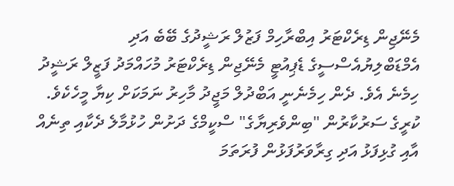މެނޭޖިން ޑިރެކްޓަރު އިބްރާހިމް ފަޒުލް ރަޝީދުގެ ބޭބެ އަދި އެމްޑަބްލިޔުއެސްސީގެ ޑެޕިއުޓީ މެނޭޖިން ޑިރެކްޓަރު މުހައްމަދު ފަޒީލް ރަޝީދު ހިމެނެ އެވެ. ދެން ހިމެނެނީ އަބްދުލް މަޖީދު މާހިރު ނަމަކަށް ކިޔާ މީހެކެވެ.
ކުރީގެ ސަރުކާރުން "ބިންވެރިޔާގެ" ސްކީމްގެ ދަށުން ހުޅުމާލެ ދެކާއި ތިނެއް އާއި ގުޅިފަޅު އަދި ގިރާވަރުފަޅުން ފުރަތަމަ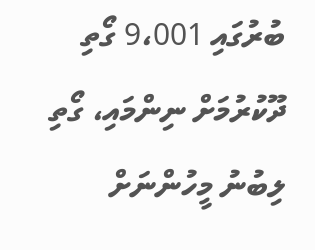ބުރުގައި 9،001 ގޯތި ދޫކުރުމަށް ނިންމައި، ގޯތި ލިބުނު މީހުންނަށް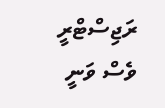ރަޖިސްޓްރީ ވެސް ވަނީ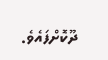ދޫކޮށްފައެވެ.